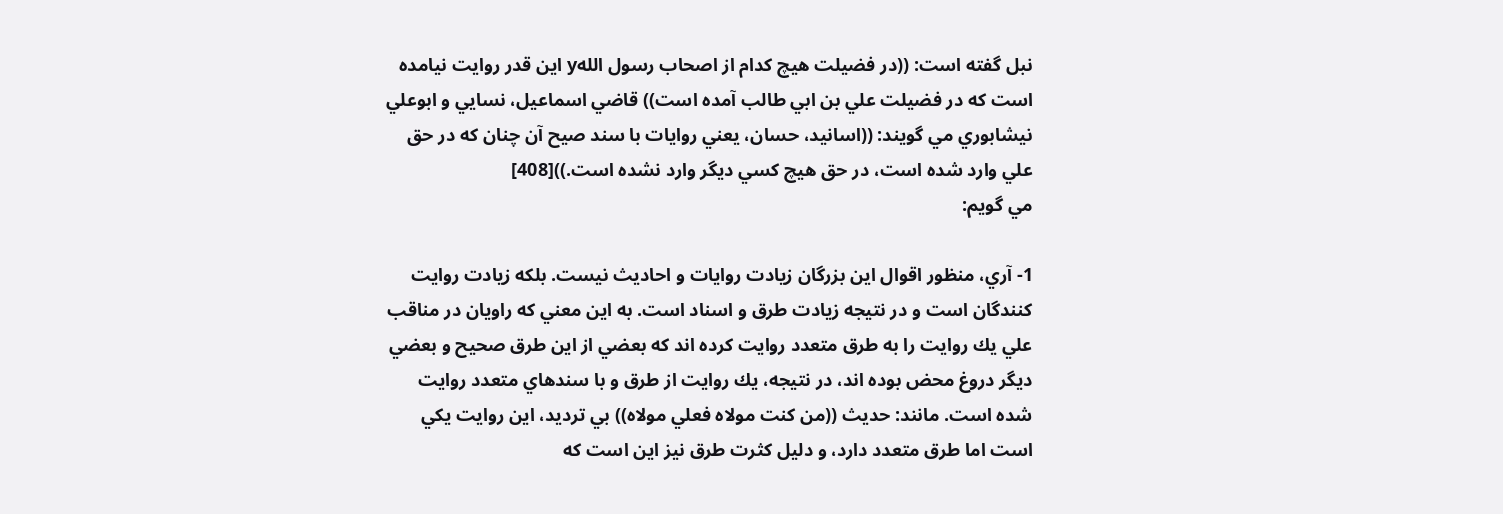نبل گفته است: ((در فضيلت هيچ كدام از اصحاب رسول اللهy اين قدر روايت نيامده است كه در فضيلت علي بن ابي طالب آمده است)) قاضي اسماعيل، نسايي و ابوعلي نيشابوري مي گويند: ((اسانيد، حسان، يعني روايات با سند صيح آن چنان كه در حق علي وارد شده است، در حق هيچ كسي ديگر وارد نشده است.))[408]
مي گويم:

1- آري، منظور اقوال اين بزرگان زيادت روايات و احاديث نيست. بلكه زيادت روايت كنندگان است و در نتيجه زيادت طرق و اسناد است. به اين معني كه راويان در مناقب علي يك روايت را به طرق متعدد روايت كرده اند كه بعضي از اين طرق صحيح و بعضي ديگر دروغ محض بوده اند، در نتيجه، يك روايت از طرق و با سندهاي متعدد روايت شده است. مانند: حديث ((من كنت مولاه فعلي مولاه)) بي ترديد، اين روايت يكي است اما طرق متعدد دارد، و دليل كثرت طرق نيز اين است كه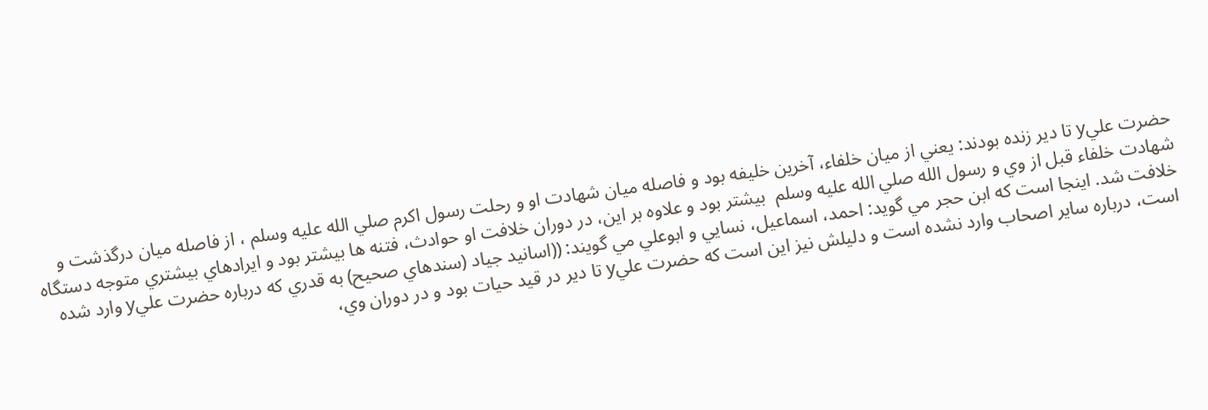حضرت عليy تا دير زنده بودند: يعني از ميان خلفاء، آخرين خليفه بود و فاصله ميان شهادت او و رحلت رسول اكرم صلي الله عليه وسلم ، از فاصله ميان درگذشت و شهادت خلفاء قبل از وي و رسول الله صلي الله عليه وسلم  بيشتر بود و علاوه بر اين، در دوران خلافت او حوادث، فتنه ها بيشتر بود و ايرادهاي بيشتري متوجه دستگاه خلافت شد. اينجا است كه ابن حجر مي گويد: احمد، اسماعيل، نسايي و ابوعلي مي گويند: ((اسانيد جياد (سندهاي صحيح) به قدري كه درباره حضرت عليy وارد شده است، درباره ساير اصحاب وارد نشده است و دليلش نيز اين است كه حضرت عليy تا دير در قيد حيات بود و در دوران وي،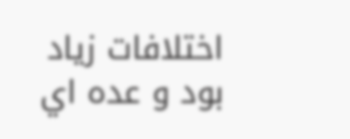اختلافات زياد بود و عده اي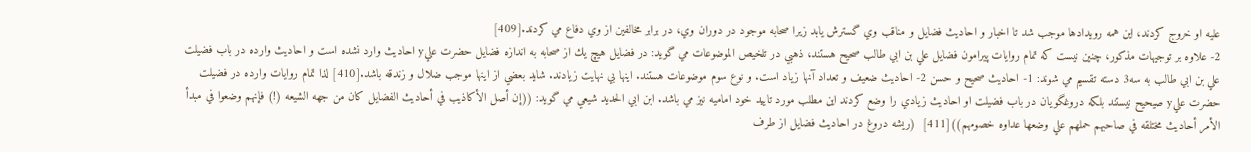عليه او خروج كردند، اين همه رويدادها موجب شد تا اخبار و احاديث فضايل و مناقب وي گسترش يابد زيرا صحابه موجود در دوران وي، در برابر مخالفين از وي دفاع مي كردند.[409]
2- علاوه بر توجيهات مذكور، چنين نيست كه تمام روايات پيرامون فضايل علي بن ابي طالب صحيح هستند، ذهبي در تلخيص الموضوعات مي گويد: در فضايل هيچ يك از صحابه به اندازه فضايل حضرت عليy احاديث وارد نشده است و احاديث وارده در باب فضيلت علي بن ابي طالب به سه3 دسته تقسيم مي شوند: 1- احاديث صحيح و حسن 2- احاديث ضعيف و تعداد آنها زياد است. و نوع سوم موضوعات هستند. اينها بي نهايت زيادند. شايد بعضي از اينها موجب ضلال و زندقه باشد.[410] لذا تمام روايات وارده در فضيلت حضرت عليy صيحيح نيستند بلكه دروغگويان در باب فضيلت او احاديث زيادي را وضع كردند اين مطلب مورد تاييد خود اماميه نيز مي باشد. ابن ابي الحديد شيعي مي گويد: ((إن أصل الأكاذيب في أحاديث الفضايل كان من جهه الشيعه (!) فإنهم وضعوا في مبدأ الأمر أحاديث مختلقه في صاحبهم حملهم علي وضعها عداوه خصومهم))[411]  (ريشه دروغ در احاديث فضايل از طرف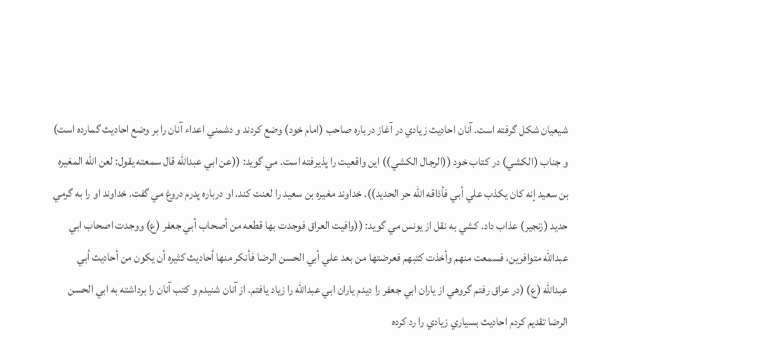شيعيان شكل گرفته است. آنان احاديث زيادي در آغاز درباره صاحب (امام خود) وضع كردند و دشمني اعداء آنان را بر وضع احاديث گمارده است) و جناب (الكشي) در كتاب خود ((الرجال الكشي)) اين واقعيت را پذيرفته است. مي گويد: ((عن ابي عبدالله قال سمعته يقول: لعن الله المغيره بن سعيد إنه كان يكذب علي أبي فأذاقه الله حر الحديد)). خداوند مغيره بن سعيد را لعنت كند. او درباره پدرم دروغ مي گفت. خداوند او را به گرمي حديد (زنجير) عذاب داد. كشي به نقل از يونس مي گويد: ((وافيت العراق فوجدت بها قطعه من أصحاب أبي جعفر (ع) ووجدت اصحاب ابي عبدالله متوافرين، فسمعت منهم وأخذت كتبهم فعرضتها من بعد علي أبي الحسن الرضا فأنكر منها أحاديث كثيره أن يكون من أحاديث أبي عبدالله (ع) (در عراق رفتم گروهي از ياران ابي جعفر را ديدم ياران ابي عبدالله را زياد يافتم. از آنان شنيدم و كتب آنان را برداشته به ابي الحسن الرضا تقديم كردم احاديث بسياري زيادي را رد كرده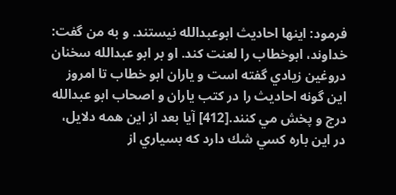فرمود: اينها احاديث ابوعبدالله نيستند. و به من گفت: خداوند، ابوخطاب را لعنت كند. او بر ابو عبدالله سخنان دروغين زيادي گفته است و ياران ابو خطاب تا امروز اين گونه احاديث را در كتب ياران و اصحاب ابو عبدالله درج و پخش مي كنند.[412] آيا بعد از اين همه دلايل، در اين باره كسي شك دارد كه بسياري از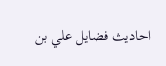احاديث فضايل علي بن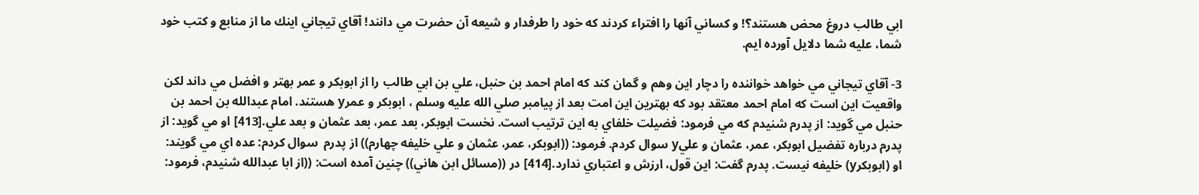ابي طالب دروغ محض هستند؟! و كساني آنها را افتراء كردند كه خود را طرفدار و شيعه آن حضرت مي دانند! آقاي تيجاني اينك ما از منابع و كتب خود شما، عليه شما دلايل آورده ايم.

3- آقاي تيجاني مي خواهد خواننده را دچار اين وهم و گمان كند كه امام احمد بن حنبل، علي بن ابي طالب را از ابوبكر و عمر بهتر و افضل مي داند لكن واقعيت اين است كه امام احمد معتقد بود كه بهترين اين امت بعد از پيامبر صلي الله عليه وسلم ، ابوبكر و عمرy هستند. امام عبدالله بن احمد بن حنبل مي گويد: از پدرم شنيدم كه مي فرمود: فضيلت خلفاي به اين ترتيب است. نخست ابوبكر، بعد عمر، بعد عثمان و بعد علي.[413] او مي گويد: از پدرم درباره تفضيل ابوبكر، عمر، عثمان و عليy سوال كردم. فرمود: ((ابوبكر، عمر، عثمان و علي خليفه چهارم)) از پدرم  سوال كردم: عده اي مي گويند: او (ابوبكرy) خليفه نيست. پدرم گفت: اين قول، ارزش و اعتباري ندارد.[414] در ((مسائل ابن هاني)) چنين آمده است: ((از ابا عبدالله شنيدم، فرمود: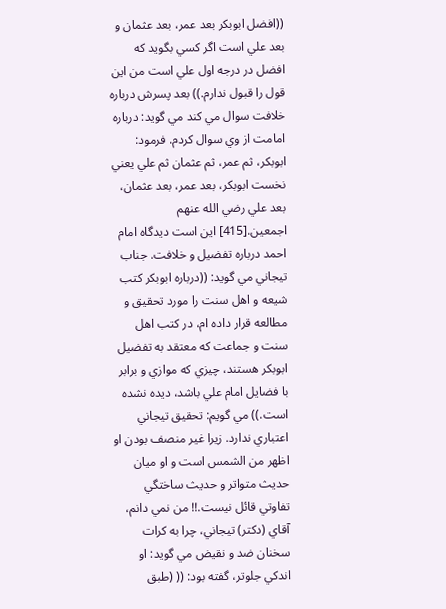((افضل ابوبكر بعد عمر، بعد عثمان و بعد علي است اگر كسي بگويد كه افضل در درجه اول علي است من اين قول را قبول ندارم.)) بعد پسرش درباره خلافت سوال مي كند مي گويد: درباره امامت از وي سوال كردم. فرمود: ابوبكر، ثم عمر، ثم عثمان ثم علي يعني نخست ابوبكر، بعد عمر، بعد عثمان، بعد علي رضي الله عنهم اجمعين.[415] اين است ديدگاه امام احمد درباره تفضيل و خلافت. جناب تيجاني مي گويد: ((درباره ابوبكر كتب شيعه و اهل سنت را مورد تحقيق و مطالعه قرار داده ام، در كتب اهل سنت و جماعت كه معتقد به تفضيل ابوبكر هستند، چيزي كه موازي و برابر با فضايل امام علي باشد، ديده نشده است.)) مي گويم: تحقيق تيجاني اعتباري ندارد. زيرا غير منصف بودن او اظهر من الشمس است و او ميان حديث متواتر و حديث ساختگي تفاوتي قائل نيست.!! من نمي دانم، آقاي (دكتر) تيجاني، چرا به كرات سخنان ضد و نقيض مي گويد: او اندكي جلوتر، گفته بود: (( (طبق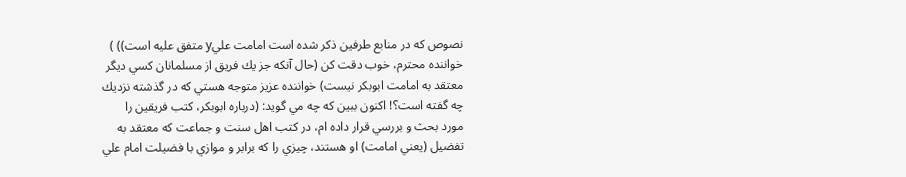نصوص كه در منابع طرفين ذكر شده است امامت عليy متفق عليه است)) ) خواننده محترم، خوب دقت كن (حال آنكه جز يك فريق از مسلمانان كسي ديگر معتقد به امامت ابوبكر نيست) خواننده عزيز متوجه هستي كه در گذشته نزديك چه گفته است؟! اكنون ببين كه چه مي گويد: (درباره ابوبكر، كتب فريقين را مورد بحث و بررسي قرار داده ام، در كتب اهل سنت و جماعت كه معتقد به تفضيل (يعني امامت) او هستند، چيزي را كه برابر و موازي با فضيلت امام علي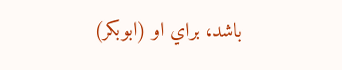باشد، براي او (ابوبكر)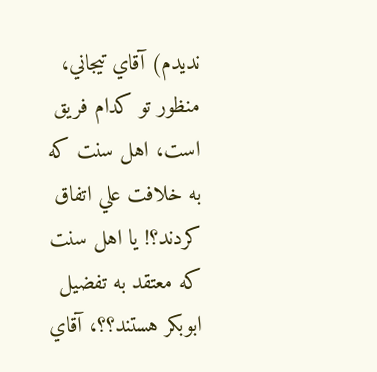نديدم) آقاي تيجاني، منظور تو كدام فريق است، اهل سنت كه به خلافت علي اتفاق كردند؟! يا اهل سنت كه معتقد به تفضيل ابوبكر هستند؟؟، آقاي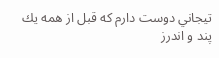تيجاني دوست دارم كه قبل از همه يك پند و اندرز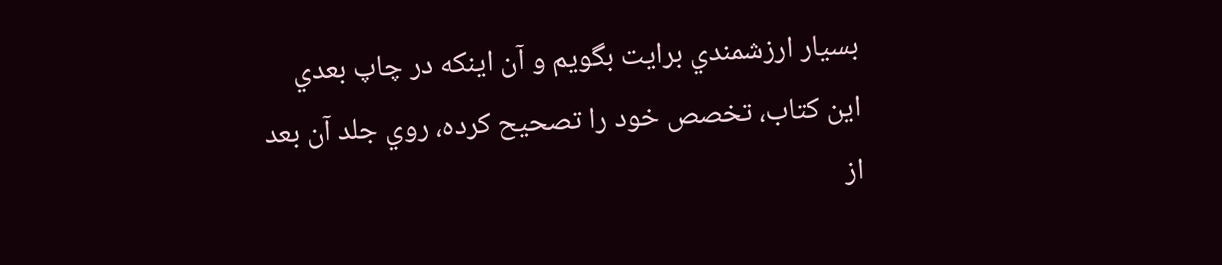بسيار ارزشمندي برايت بگويم و آن اينكه در چاپ بعدي اين كتاب، تخصص خود را تصحيح كرده، روي جلد آن بعد از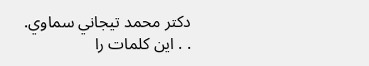دكتر محمد تيجاني سماوي. . . اين كلمات را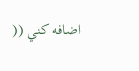اضافه كني ((